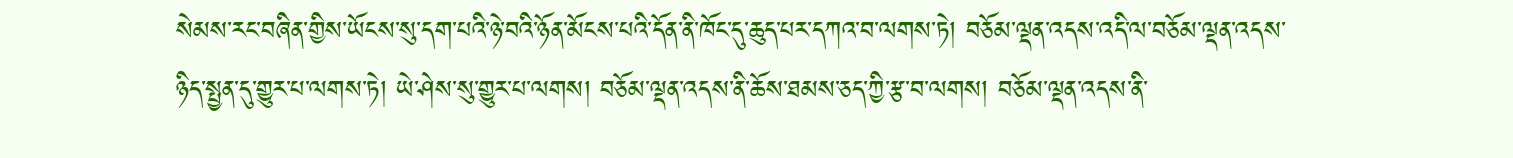སེམས་རང་བཞིན་གྱིས་ཡོངས་སུ་དག་པའི་ཉེ་བའི་ཉོན་མོངས་པའི་དོན་ནི་ཁོང་དུ་ཆུད་པར་དཀའ་བ་ལགས་ཏེ། བཅོམ་ལྡན་འདས་འདི་ལ་བཅོམ་ལྡན་འདས་ཉིད་སྤྱན་དུ་གྱུར་པ་ལགས་ཏེ། ཡེ་ཤེས་སུ་གྱུར་པ་ལགས། བཅོམ་ལྡན་འདས་ནི་ཆོས་ཐམས་ཅད་ཀྱི་རྩ་བ་ལགས། བཅོམ་ལྡན་འདས་ནི་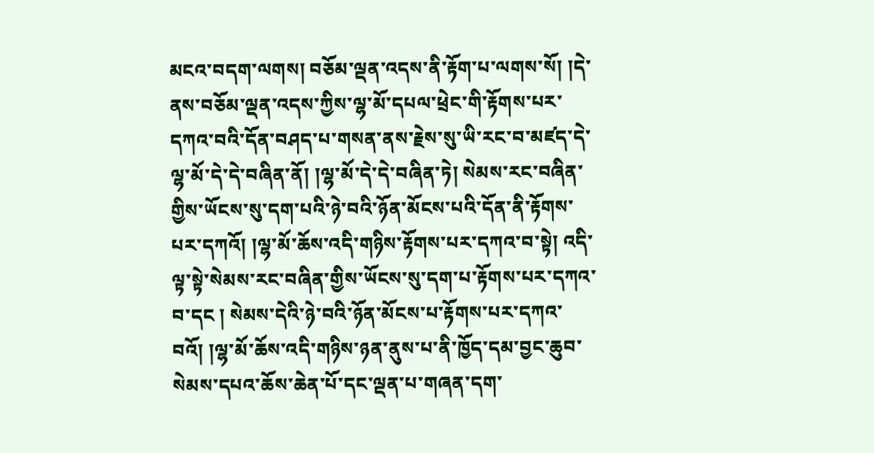མངའ་བདག་ལགས། བཅོམ་ལྡན་འདས་ནི་རྟོག་པ་ལགས་སོ། །དེ་ནས་བཅོམ་ལྡན་འདས་ཀྱིས་ལྷ་མོ་དཔལ་ཕྲེང་གི་རྟོགས་པར་དཀའ་བའི་དོན་བཤད་པ་གསན་ནས་རྗེས་སུ་ཡི་རང་བ་མཛད་དེ་ལྷ་མོ་དེ་དེ་བཞིན་ནོ། །ལྷ་མོ་དེ་དེ་བཞིན་ཏེ། སེམས་རང་བཞིན་གྱིས་ཡོངས་སུ་དག་པའི་ཉེ་བའི་ཉོན་མོངས་པའི་དོན་ནི་རྟོགས་པར་དཀའོ། །ལྷ་མོ་ཆོས་འདི་གཉིས་རྟོགས་པར་དཀའ་བ་སྟེ། འདི་ལྟ་སྟེ་སེམས་རང་བཞིན་གྱིས་ཡོངས་སུ་དག་པ་རྟོགས་པར་དཀའ་བ་དང ། སེམས་དེའི་ཉེ་བའི་ཉོན་མོངས་པ་རྟོགས་པར་དཀའ་བའོ། །ལྷ་མོ་ཆོས་འདི་གཉིས་ཉན་ནུས་པ་ནི་ཁྱོད་དམ་བྱང་ཆུབ་སེམས་དཔའ་ཆོས་ཆེན་པོ་དང་ལྡན་པ་གཞན་དག་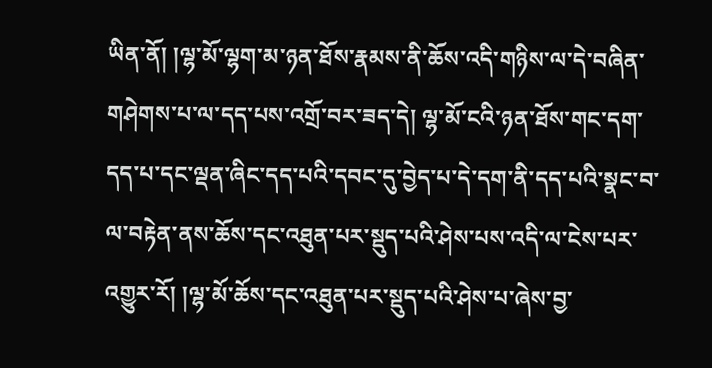ཡིན་ནོ། །ལྷ་མོ་ལྷག་མ་ཉན་ཐོས་རྣམས་ནི་ཆོས་འདི་གཉིས་ལ་དེ་བཞིན་གཤེགས་པ་ལ་དད་པས་འགྲོ་བར་ཟད་དེ། ལྷ་མོ་ངའི་ཉན་ཐོས་གང་དག་དད་པ་དང་ལྡན་ཞིང་དད་པའི་དབང་དུ་བྱེད་པ་དེ་དག་ནི་དད་པའི་སྣང་བ་ལ་བརྟེན་ནས་ཆོས་དང་འཐུན་པར་སྡུད་པའི་ཤེས་པས་འདི་ལ་ངེས་པར་འགྱུར་རོ། །ལྷ་མོ་ཆོས་དང་འཐུན་པར་སྡུད་པའི་ཤེས་པ་ཞེས་བྱ་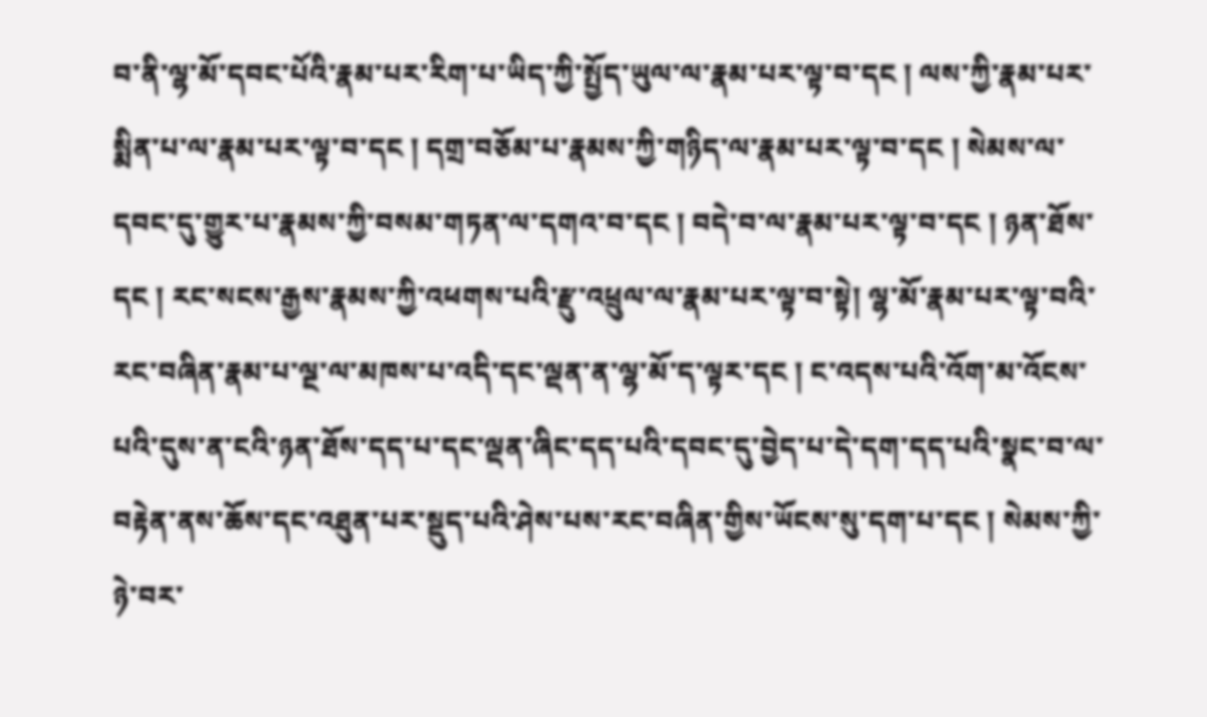བ་ནི་ལྷ་མོ་དབང་པོའི་རྣམ་པར་རིག་པ་ཡིད་ཀྱི་སྤྱོད་ཡུལ་ལ་རྣམ་པར་ལྟ་བ་དང ། ལས་ཀྱི་རྣམ་པར་སྨིན་པ་ལ་རྣམ་པར་ལྟ་བ་དང ། དགྲ་བཅོམ་པ་རྣམས་ཀྱི་གཉིད་ལ་རྣམ་པར་ལྟ་བ་དང ། སེམས་ལ་དབང་དུ་གྱུར་པ་རྣམས་ཀྱི་བསམ་གཏན་ལ་དགའ་བ་དང ། བདེ་བ་ལ་རྣམ་པར་ལྟ་བ་དང ། ཉན་ཐོས་དང ། རང་སངས་རྒྱས་རྣམས་ཀྱི་འཕགས་པའི་རྫུ་འཕྲུལ་ལ་རྣམ་པར་ལྟ་བ་སྟེ། ལྷ་མོ་རྣམ་པར་ལྟ་བའི་རང་བཞིན་རྣམ་པ་ལྔ་ལ་མཁས་པ་འདི་དང་ལྡན་ན་ལྷ་མོ་ད་ལྟར་དང ། ང་འདས་པའི་འོག་མ་འོངས་པའི་དུས་ན་ངའི་ཉན་ཐོས་དད་པ་དང་ལྡན་ཞིང་དད་པའི་དབང་དུ་བྱེད་པ་དེ་དག་དད་པའི་སྣང་བ་ལ་བརྟེན་ནས་ཆོས་དང་འཐུན་པར་སྡུད་པའི་ཤེས་པས་རང་བཞིན་གྱིས་ཡོངས་སུ་དག་པ་དང ། སེམས་ཀྱི་ཉེ་བར་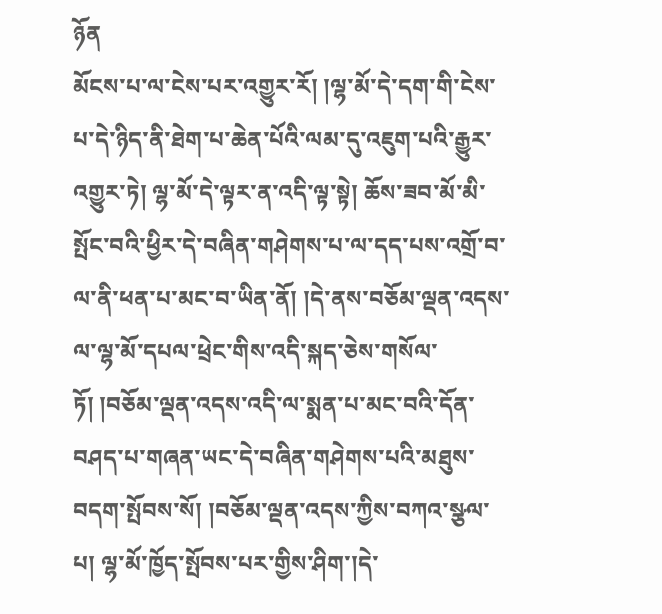ཉོན
མོངས་པ་ལ་ངེས་པར་འགྱུར་རོ། །ལྷ་མོ་དེ་དག་གི་ངེས་པ་དེ་ཉིད་ནི་ཐེག་པ་ཆེན་པོའི་ལམ་དུ་འཇུག་པའི་རྒྱུར་འགྱུར་ཏེ། ལྷ་མོ་དེ་ལྟར་ན་འདི་ལྟ་སྟེ། ཆོས་ཟབ་མོ་མི་སྤོང་བའི་ཕྱིར་དེ་བཞིན་གཤེགས་པ་ལ་དད་པས་འགྲོ་བ་ལ་ནི་ཕན་པ་མང་བ་ཡིན་ནོ། །དེ་ནས་བཅོམ་ལྡན་འདས་ལ་ལྷ་མོ་དཔལ་ཕྲེང་གིས་འདི་སྐད་ཅེས་གསོལ་ཏོ། །བཅོམ་ལྡན་འདས་འདི་ལ་སྨན་པ་མང་བའི་དོན་བཤད་པ་གཞན་ཡང་དེ་བཞིན་གཤེགས་པའི་མཐུས་བདག་སྤོབས་སོ། །བཅོམ་ལྡན་འདས་ཀྱིས་བཀའ་སྩལ་པ། ལྷ་མོ་ཁྱོད་སྤོབས་པར་གྱིས་ཤིག་།དེ་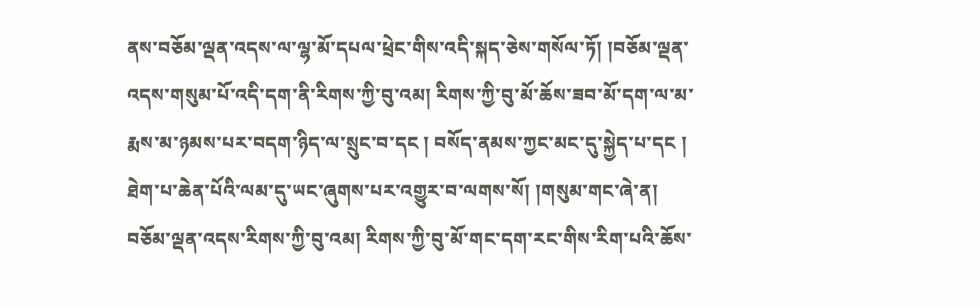ནས་བཅོམ་ལྡན་འདས་ལ་ལྷ་མོ་དཔལ་ཕྲེང་གིས་འདི་སྐད་ཅེས་གསོལ་ཏོ། །བཅོམ་ལྡན་འདས་གསུམ་པོ་འདི་དག་ནི་རིགས་ཀྱི་བུ་འམ། རིགས་ཀྱི་བུ་མོ་ཆོས་ཟབ་མོ་དག་ལ་མ་རྨས་མ་ཉམས་པར་བདག་ཉིད་ལ་སྲུང་བ་དང ། བསོད་ནམས་ཀྱང་མང་དུ་སྐྱེད་པ་དང ། ཐེག་པ་ཆེན་པོའི་ལམ་དུ་ཡང་ཞུགས་པར་འགྱུར་བ་ལགས་སོ། །གསུམ་གང་ཞེ་ན། བཅོམ་ལྡན་འདས་རིགས་ཀྱི་བུ་འམ། རིགས་ཀྱི་བུ་མོ་གང་དག་རང་གིས་རིག་པའི་ཆོས་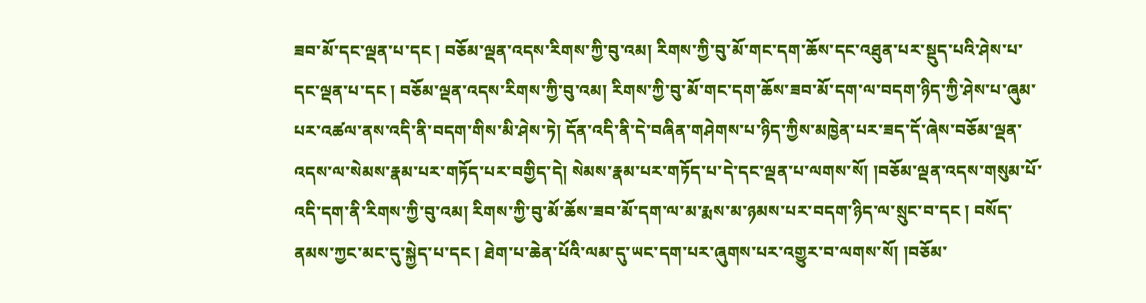ཟབ་མོ་དང་ལྡན་པ་དང ། བཅོམ་ལྡན་འདས་རིགས་ཀྱི་བུ་འམ། རིགས་ཀྱི་བུ་མོ་གང་དག་ཆོས་དང་འཐུན་པར་སྡུད་པའི་ཤེས་པ་དང་ལྡན་པ་དང ། བཅོམ་ལྡན་འདས་རིགས་ཀྱི་བུ་འམ། རིགས་ཀྱི་བུ་མོ་གང་དག་ཆོས་ཟབ་མོ་དག་ལ་བདག་ཉིད་ཀྱི་ཤེས་པ་ཞུམ་པར་འཚལ་ནས་འདི་ནི་བདག་གིས་མི་ཤེས་ཏེ། དོན་འདི་ནི་དེ་བཞིན་གཤེགས་པ་ཉིད་ཀྱིས་མཁྱེན་པར་ཟད་དོ་ཞེས་བཅོམ་ལྡན་འདས་ལ་སེམས་རྣམ་པར་གཏོད་པར་བགྱིད་དེ། སེམས་རྣམ་པར་གཏོད་པ་དེ་དང་ལྡན་པ་ལགས་སོ། །བཅོམ་ལྡན་འདས་གསུམ་པོ་འདི་དག་ནི་རིགས་ཀྱི་བུ་འམ། རིགས་ཀྱི་བུ་མོ་ཆོས་ཟབ་མོ་དག་ལ་མ་རྨས་མ་ཉམས་པར་བདག་ཉིད་ལ་སྲུང་བ་དང ། བསོད་ནམས་ཀྱང་མང་དུ་སྐྱེད་པ་དང ། ཐེག་པ་ཆེན་པོའི་ལམ་དུ་ཡང་དག་པར་ཞུགས་པར་འགྱུར་བ་ལགས་སོ། །བཅོམ་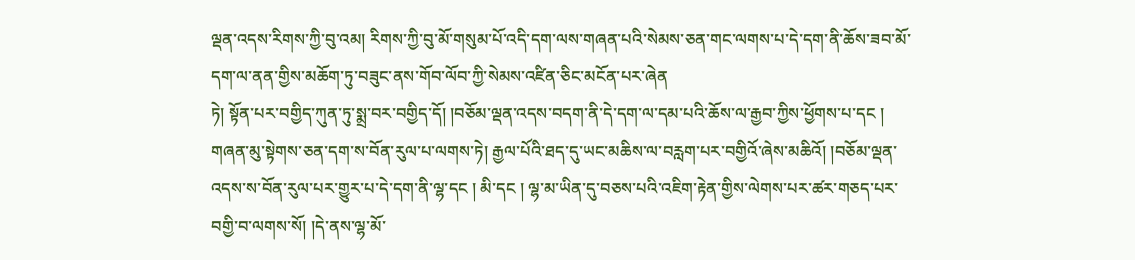ལྡན་འདས་རིགས་ཀྱི་བུ་འམ། རིགས་ཀྱི་བུ་མོ་གསུམ་པོ་འདི་དག་ལས་གཞན་པའི་སེམས་ཅན་གང་ལགས་པ་དེ་དག་ནི་ཆོས་ཟབ་མོ་དག་ལ་ནན་གྱིས་མཆོག་ཏུ་བཟུང་ནས་གོབ་ལོབ་ཀྱི་སེམས་འཛིན་ཅིང་མངོན་པར་ཞེན
ཏེ། སྟོན་པར་བགྱིད་ཀུན་ཏུ་སྨྲ་བར་བགྱིད་དོ། །བཅོམ་ལྡན་འདས་བདག་ནི་དེ་དག་ལ་དམ་པའི་ཆོས་ལ་རྒྱབ་ཀྱིས་ཕྱོགས་པ་དང ། གཞན་མུ་སྟེགས་ཅན་དག་ས་བོན་རུལ་པ་ལགས་ཏེ། རྒྱལ་པོའི་ཐད་དུ་ཡང་མཆིས་ལ་བརླག་པར་བགྱིའོ་ཞེས་མཆིའོ། །བཅོམ་ལྡན་འདས་ས་བོན་རུལ་པར་གྱུར་པ་དེ་དག་ནི་ལྷ་དང ། མི་དང ། ལྷ་མ་ཡིན་དུ་བཅས་པའི་འཇིག་རྟེན་གྱིས་ལེགས་པར་ཚར་གཅད་པར་བགྱི་བ་ལགས་སོ། །དེ་ནས་ལྷ་མོ་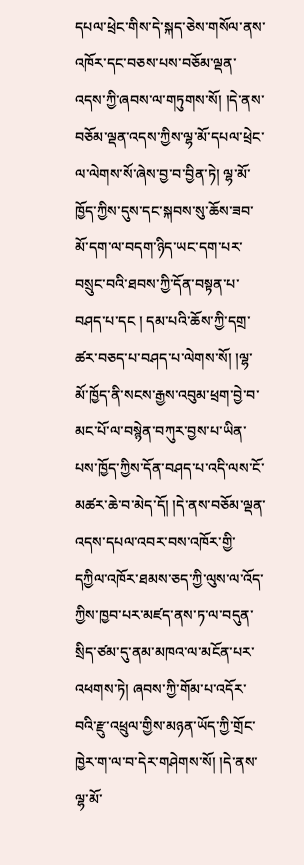དཔལ་ཕྲེང་གིས་དེ་སྐད་ཅེས་གསོལ་ནས་འཁོར་དང་བཅས་པས་བཅོམ་ལྡན་འདས་ཀྱི་ཞབས་ལ་གཏུགས་སོ། །དེ་ནས་བཅོམ་ལྡན་འདས་ཀྱིས་ལྷ་མོ་དཔལ་ཕྲེང་ལ་ལེགས་སོ་ཞེས་བྱ་བ་བྱིན་ཏེ། ལྷ་མོ་ཁྱོད་ཀྱིས་དུས་དང་སྐབས་སུ་ཆོས་ཟབ་མོ་དག་ལ་བདག་ཉིད་ཡང་དག་པར་བསྲུང་བའི་ཐབས་ཀྱི་དོན་བསྟན་པ་བཤད་པ་དང ། དམ་པའི་ཆོས་ཀྱི་དགྲ་ཚར་བཅད་པ་བཤད་པ་ལེགས་སོ། །ལྷ་མོ་ཁྱོད་ནི་སངས་རྒྱས་འབུམ་ཕྲག་བྱེ་བ་མང་པོ་ལ་བསྙེན་བཀུར་བྱས་པ་ཡིན་པས་ཁྱོད་ཀྱིས་དོན་བཤད་པ་འདི་ལས་ངོ་མཚར་ཆེ་བ་མེད་དོ། །དེ་ནས་བཅོམ་ལྡན་འདས་དཔལ་འབར་བས་འཁོར་གྱི་དཀྱིལ་འཁོར་ཐམས་ཅད་ཀྱི་ལུས་ལ་འོད་ཀྱིས་ཁྱབ་པར་མཛད་ནས་ཏ་ལ་བདུན་སྲིད་ཙམ་དུ་ནམ་མཁའ་ལ་མངོན་པར་འཕགས་ཏེ། ཞབས་ཀྱི་གོམ་པ་འདོར་བའི་རྫུ་འཕྲུལ་གྱིས་མཉན་ཡོད་ཀྱི་གྲོང་ཁྱེར་ག་ལ་བ་དེར་གཤེགས་སོ། །དེ་ནས་ལྷ་མོ་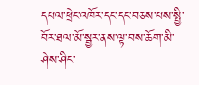དཔལ་ཕྲེང་འཁོར་དང་དང་བཅས་པས་སྤྱི་བོར་ཐལ་མོ་སྦྱར་ནས་ལྟ་བས་ཆོག་མི་ཤེས་ཤིང་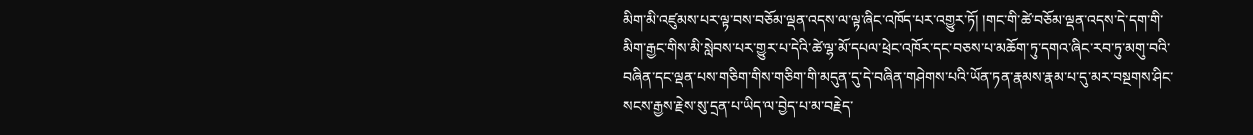མིག་མི་འཛུམས་པར་ལྟ་བས་བཅོམ་ལྡན་འདས་ལ་ལྟ་ཞིང་འཁོད་པར་འགྱུར་ཏོ། །གང་གི་ཚེ་བཅོམ་ལྡན་འདས་དེ་དག་གི་མིག་རྒྱང་གིས་མི་སླེབས་པར་གྱུར་པ་དེའི་ཚེ་ལྷ་མོ་དཔལ་ཕྲེང་འཁོར་དང་བཅས་པ་མཆོག་ཏུ་དགའ་ཞིང་རབ་ཏུ་མགུ་བའི་བཞིན་དང་ལྡན་པས་གཅིག་གིས་གཅིག་གི་མདུན་དུ་དེ་བཞིན་གཤེགས་པའི་ཡོན་ཏན་རྣམས་རྣམ་པ་དུ་མར་བསྔགས་ཤིང་སངས་རྒྱས་རྗེས་སུ་དྲན་པ་ཡིད་ལ་བྱེད་པ་མ་བརྗེད་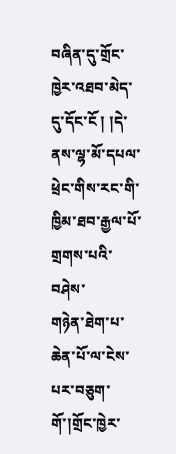བཞིན་དུ་གྲོང་ཁྱེར་འཐབ་མེད་དུ་དོང་ངོ ། །དེ་ནས་ལྷ་མོ་དཔལ་ཕྲེང་གིས་རང་གི་ཁྱིམ་ཐབ་རྒྱལ་པོ་གྲགས་པའི་བཤེས་
གཉེན་ཐེག་པ་ཆེན་པོ་ལ་ངེས་པར་བཅུག་གོ་།གྲོང་ཁྱེར་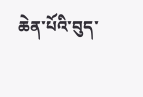ཆེན་པོའི་བུད་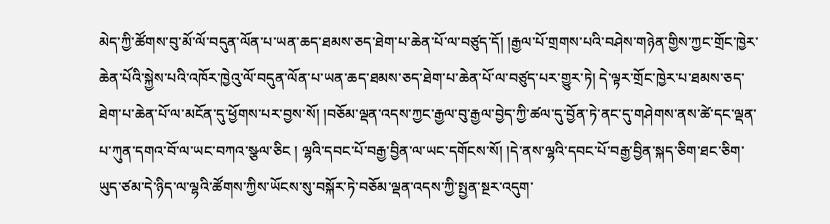མེད་ཀྱི་ཚོགས་བུ་མོ་ལོ་བདུན་ལོན་པ་ཡན་ཆད་ཐམས་ཅད་ཐེག་པ་ཆེན་པོ་ལ་བཙུད་དོ། །རྒྱལ་པོ་གྲགས་པའི་བཤེས་གཉེན་གྱིས་ཀྱང་གྲོང་ཁྱེར་ཆེན་པོའི་སྐྱེས་པའི་འཁོར་ཁྱེའུ་ལོ་བདུན་ལོན་པ་ཡན་ཆད་ཐམས་ཅད་ཐེག་པ་ཆེན་པོ་ལ་བཙུད་པར་གྱུར་ཏེ། དེ་ལྟར་གྲོང་ཁྱེར་པ་ཐམས་ཅད་ཐེག་པ་ཆེན་པོ་ལ་མངོན་དུ་ཕྱོགས་པར་བྱས་སོ། །བཅོམ་ལྡན་འདས་ཀྱང་རྒྱལ་བུ་རྒྱལ་བྱེད་ཀྱི་ཚལ་དུ་བྱོན་ཏེ་ནང་དུ་གཤེགས་ནས་ཚེ་དང་ལྡན་པ་ཀུན་དགའ་བོ་ལ་ཡང་བཀའ་སྩལ་ཅིང ། ལྷའི་དབང་པོ་བརྒྱ་བྱིན་ལ་ཡང་དགོངས་སོ། །དེ་ནས་ལྷའི་དབང་པོ་བརྒྱ་བྱིན་སྐད་ཅིག་ཐང་ཅིག་ཡུད་ཙམ་དེ་ཉིད་ལ་ལྷའི་ཚོགས་ཀྱིས་ཡོངས་སུ་བསྐོར་ཏེ་བཅོམ་ལྡན་འདས་ཀྱི་སྤྱན་སྔར་འདུག་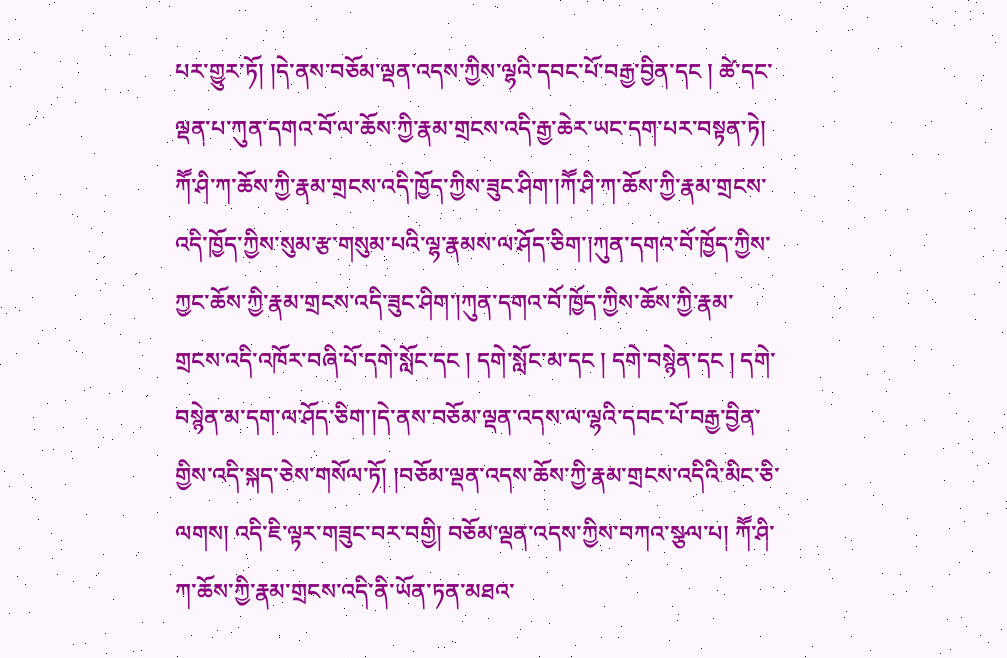པར་གྱུར་ཏོ། །དེ་ནས་བཅོམ་ལྡན་འདས་ཀྱིས་ལྷའི་དབང་པོ་བརྒྱ་བྱིན་དང ། ཚེ་དང་ལྡན་པ་ཀུན་དགའ་བོ་ལ་ཆོས་ཀྱི་རྣམ་གྲངས་འདི་རྒྱ་ཆེར་ཡང་དག་པར་བསྟན་ཏེ། ཀཽ་ཤི་ཀ་ཆོས་ཀྱི་རྣམ་གྲངས་འདི་ཁྱོད་ཀྱིས་ཟུང་ཤིག་།ཀཽ་ཤི་ཀ་ཆོས་ཀྱི་རྣམ་གྲངས་འདི་ཁྱོད་ཀྱིས་སུམ་རྩ་གསུམ་པའི་ལྷ་རྣམས་ལ་ཤོད་ཅིག་།ཀུན་དགའ་བོ་ཁྱོད་ཀྱིས་ཀྱང་ཆོས་ཀྱི་རྣམ་གྲངས་འདི་ཟུང་ཤིག་།ཀུན་དགའ་བོ་ཁྱོད་ཀྱིས་ཆོས་ཀྱི་རྣམ་གྲངས་འདི་འཁོར་བཞི་པོ་དགེ་སློང་དང ། དགེ་སློང་མ་དང ། དགེ་བསྙེན་དང ། དགེ་བསྙེན་མ་དག་ལ་ཤོད་ཅིག་།དེ་ནས་བཅོམ་ལྡན་འདས་ལ་ལྷའི་དབང་པོ་བརྒྱ་བྱིན་གྱིས་འདི་སྐད་ཅེས་གསོལ་ཏོ། །བཅོམ་ལྡན་འདས་ཆོས་ཀྱི་རྣམ་གྲངས་འདིའི་མིང་ཅི་ལགས། འདི་ཇི་ལྟར་གཟུང་བར་བགྱི། བཅོམ་ལྡན་འདས་ཀྱིས་བཀའ་སྩལ་པ། ཀཽ་ཤི་ཀ་ཆོས་ཀྱི་རྣམ་གྲངས་འདི་ནི་ཡོན་ཏན་མཐའ་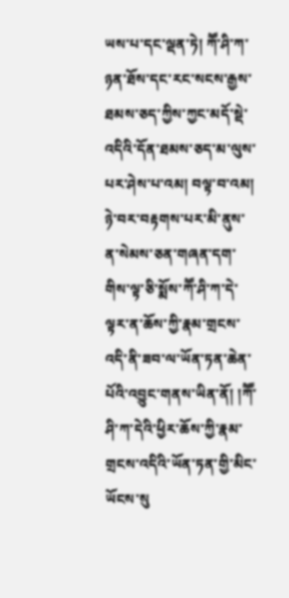ཡས་པ་དང་ལྡན་ཏེ། ཀཽ་ཤི་ཀ་ཉན་ཐོས་དང་རང་སངས་རྒྱས་ཐམས་ཅད་ཀྱིས་ཀྱང་མདོ་སྡེ་འདིའི་དོན་ཐམས་ཅད་མ་ལུས་པར་ཤེས་པ་འམ། བལྟ་བ་འམ། ཉེ་བར་བརྟགས་པར་མི་ནུས་ན་སེམས་ཅན་གཞན་དག་གིས་ལྟ་ཅི་སྨོས་ཀཽ་ཤི་ཀ་དེ་ལྟར་ན་ཆོས་ཀྱི་རྣམ་གྲངས་འདི་ནི་ཟབ་ལ་ཡོན་ཏན་ཆེན་པོའི་འབྱུང་གནས་ཡིན་ནོ། །ཀཽ་ཤི་ཀ་དེའི་ཕྱིར་ཆོས་ཀྱི་རྣམ་གྲངས་འདིའི་ཡོན་ཏན་གྱི་མིང་ཡོངས་སུ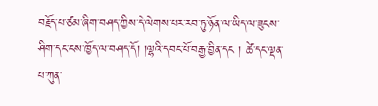བརྗོད་པ་ཙམ་ཞིག་བཤད་ཀྱིས་དེ་ལེགས་པར་རབ་ཏུ་ཉོན་ལ་ཡིད་ལ་ཟུངས་ཤིག་དང་ངས་ཁྱོད་ལ་བཤད་དོ། །ལྷའི་དབང་པོ་བརྒྱ་བྱིན་དང ། ཚེ་དང་ལྡན་པ་ཀུན་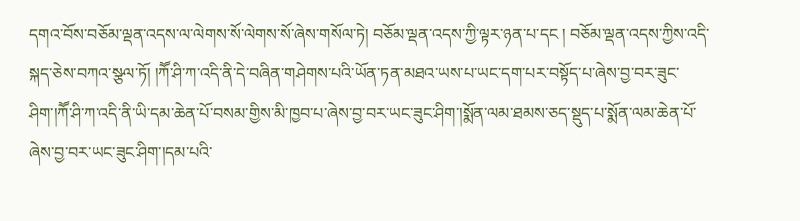དགའ་བོས་བཅོམ་ལྡན་འདས་ལ་ལེགས་སོ་ལེགས་སོ་ཞེས་གསོལ་ཏེ། བཅོམ་ལྡན་འདས་ཀྱི་ལྟར་ཉན་པ་དང ། བཅོམ་ལྡན་འདས་ཀྱིས་འདི་སྐད་ཅེས་བཀའ་སྩལ་ཏོ། །ཀཽ་ཤི་ཀ་འདི་ནི་དེ་བཞིན་གཤེགས་པའི་ཡོན་ཏན་མཐའ་ཡས་པ་ཡང་དག་པར་བསྟོད་པ་ཞེས་བྱ་བར་ཟུང་ཤིག་།ཀཽ་ཤི་ཀ་འདི་ནི་ཡི་དམ་ཆེན་པོ་བསམ་གྱིས་མི་ཁྱབ་པ་ཞེས་བྱ་བར་ཡང་ཟུང་ཤིག་།སྨོན་ལམ་ཐམས་ཅད་སྡུད་པ་སྨོན་ལམ་ཆེན་པོ་ཞེས་བྱ་བར་ཡང་ཟུང་ཤིག་།དམ་པའི་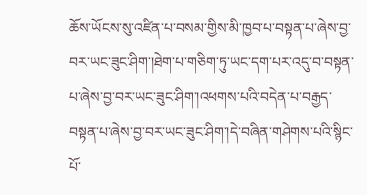ཆོས་ཡོངས་སུ་འཛིན་པ་བསམ་གྱིས་མི་ཁྱབ་པ་བསྟན་པ་ཞེས་བྱ་བར་ཡང་ཟུང་ཤིག་།ཐེག་པ་གཅིག་ཏུ་ཡང་དག་པར་འདུ་བ་བསྟན་པ་ཞེས་བྱ་བར་ཡང་ཟུང་ཤིག་།འཕགས་པའི་བདེན་པ་བརྒྱད་བསྟན་པ་ཞེས་བྱ་བར་ཡང་ཟུང་ཤིག་།དེ་བཞིན་གཤེགས་པའི་སྙིང་པོ་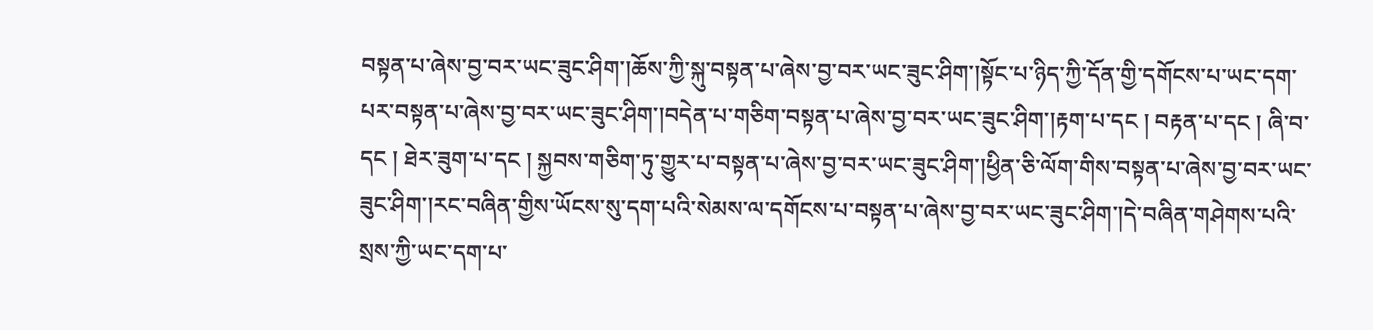བསྟན་པ་ཞེས་བྱ་བར་ཡང་ཟུང་ཤིག་།ཆོས་ཀྱི་སྐུ་བསྟན་པ་ཞེས་བྱ་བར་ཡང་ཟུང་ཤིག་།སྟོང་པ་ཉིད་ཀྱི་དོན་གྱི་དགོངས་པ་ཡང་དག་པར་བསྟན་པ་ཞེས་བྱ་བར་ཡང་ཟུང་ཤིག་།བདེན་པ་གཅིག་བསྟན་པ་ཞེས་བྱ་བར་ཡང་ཟུང་ཤིག་།རྟག་པ་དང ། བརྟན་པ་དང ། ཞི་བ་དང ། ཐེར་ཟུག་པ་དང ། སྐྱབས་གཅིག་ཏུ་གྱུར་པ་བསྟན་པ་ཞེས་བྱ་བར་ཡང་ཟུང་ཤིག་།ཕྱིན་ཅི་ལོག་གིས་བསྟན་པ་ཞེས་བྱ་བར་ཡང་ཟུང་ཤིག་།རང་བཞིན་གྱིས་ཡོངས་སུ་དག་པའི་སེམས་ལ་དགོངས་པ་བསྟན་པ་ཞེས་བྱ་བར་ཡང་ཟུང་ཤིག་།དེ་བཞིན་གཤེགས་པའི་སྲས་ཀྱི་ཡང་དག་པ་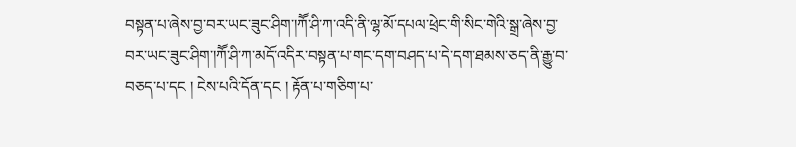བསྟན་པ་ཞེས་བྱ་བར་ཡང་ཟུང་ཤིག་།ཀཽ་ཤི་ཀ་འདི་ནི་ལྷ་མོ་དཔལ་ཕྲེང་གི་སིང་གེའི་སྒྲ་ཞེས་བྱ་བར་ཡང་ཟུང་ཤིག་།ཀཽ་ཤི་ཀ་མདོ་འདིར་བསྟན་པ་གང་དག་བཤད་པ་དེ་དག་ཐམས་ཅད་ནི་རྒྱུ་བ་བཅད་པ་དང ། ངེས་པའི་དོན་དང ། རྟོན་པ་གཅིག་པ་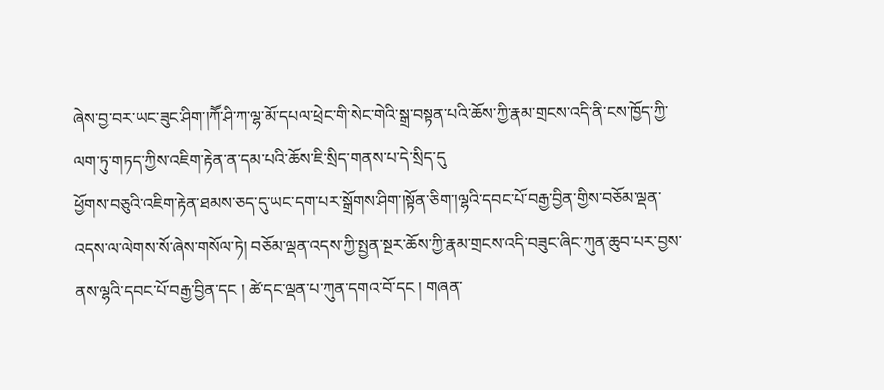ཞེས་བྱ་བར་ཡང་ཟུང་ཤིག་།ཀཽ་ཤི་ཀ་ལྷ་མོ་དཔལ་ཕྲེང་གི་སེང་གེའི་སྒྲ་བསྟན་པའི་ཆོས་ཀྱི་རྣམ་གྲངས་འདི་ནི་ངས་ཁྱོད་ཀྱི་ལག་ཏུ་གཏད་ཀྱིས་འཇིག་རྟེན་ན་དམ་པའི་ཆོས་ཇི་སྲིད་གནས་པ་དེ་སྲིད་དུ
ཕྱོགས་བཅུའི་འཇིག་རྟེན་ཐམས་ཅད་དུ་ཡང་དག་པར་སྒྲོགས་ཤིག་།སྟོན་ཅིག་།ལྷའི་དབང་པོ་བརྒྱ་བྱིན་གྱིས་བཅོམ་ལྡན་འདས་ལ་ལེགས་སོ་ཞེས་གསོལ་ཏེ། བཅོམ་ལྡན་འདས་ཀྱི་སྤྱན་སྔར་ཆོས་ཀྱི་རྣམ་གྲངས་འདི་བཟུང་ཞིང་ཀུན་ཆུབ་པར་བྱས་ནས་ལྷའི་དབང་པོ་བརྒྱ་བྱིན་དང ། ཚེ་དང་ལྡན་པ་ཀུན་དགའ་བོ་དང ། གཞན་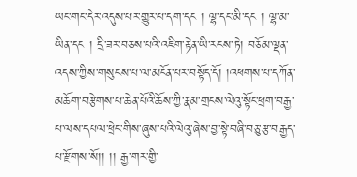ཡང་གང་དེར་འདུས་པར་གྱུར་པ་དག་དང ། ལྷ་དང་མི་དང ། ལྷ་མ་ཡིན་དང ། དྲི་ཟར་བཅས་པའི་འཇིག་རྟེན་ཡི་རངས་ཏེ། བཅོམ་ལྡན་འདས་ཀྱིས་གསུངས་པ་ལ་མངོན་པར་བསྟོད་དོ། །འཕགས་པ་དཀོན་མཆོག་བརྩེགས་པ་ཆེན་པོའི་ཆོས་ཀྱི་རྣམ་གྲངས་ལེའུ་སྟོང་ཕྲག་བརྒྱ་པ་ལས་དཔལ་ཕྲེང་གིས་ཞུས་པའི་ལེའུ་ཞེས་བྱ་སྟེ་བཞི་བཅུ་རྩ་བརྒྱད་པ་རྫོགས་སོ།། །། རྒྱ་གར་གྱི་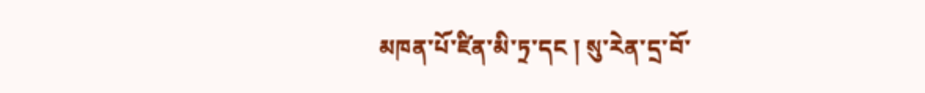མཁན་པོ་ཛིན་མི་ཏྲ་དང ། སུ་རེན་དྲ་བོ་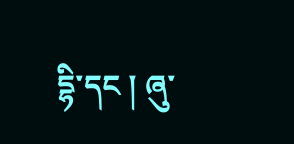དྷི་དང ། ཞུ་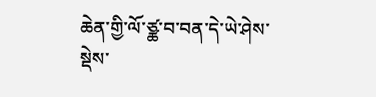ཆེན་གྱི་ལོ་ཙྪ་བ་བན་དེ་ཡེ་ཤེས་སྡེས་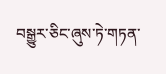བསྒྱུར་ཅིང་ཞུས་ཏེ་གཏན་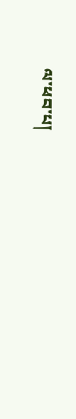ལ་ཕབ་པ།